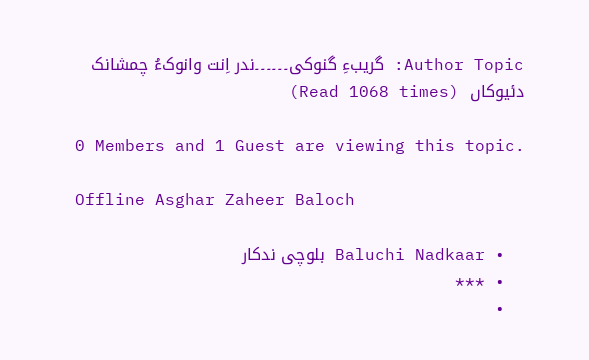Author Topic: گریبءِ گنوکی۔۔۔۔۔۔ندر اِنت وانوکءُ چمشانک دئیوکاں  (Read 1068 times)

0 Members and 1 Guest are viewing this topic.

Offline Asghar Zaheer Baloch

  • Baluchi Nadkaar بلوچی ندکار
  • ***
  •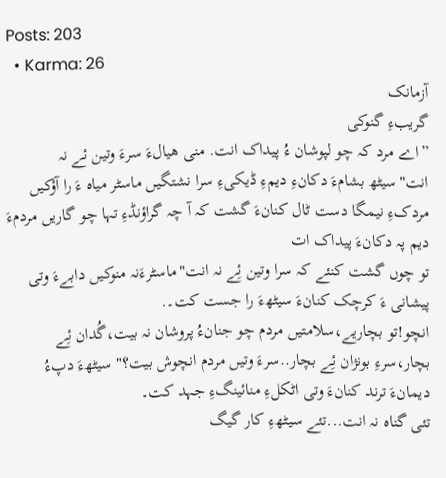Posts: 203
  • Karma: 26
آزمانک
گریبءِ گنوکی
”اے مرد کہ چو لپوشان ءُ پیداک انت. منی ھیالءَ سرءَ وتین ئے نہ انت"سیٹھ بشامءَ دکانءِ دیمءِ ڈیکیءِ سرا نشتگیں ماسٹر میاہ ءَ را آؤکیں مردکءِ نیمگا دست ٹال کنانءَ گشت کہ آ چہ گراؤنڈءِ تہا چو گاریں مردمءَ دیم پہ دکانءَ پیداک ات
تو چوں گشت کنئے کہ سرا وتین ئِے نہ انت"ماسٹرءَنہ منوکیں دابےءَ وتی پیشانی ءَ کرچک کنانءَ سیٹھءَ را جست کت۔.
انچو!تو بچاریے،سلامتیں مردم چو جنانءُ پروشان نہ بیت،گُدان ئِے بچار،سرءِ بونژان ئِے بچار..سرءَ وتیں مردم انچوش بیت؟"سیٹھءَ دپءُ دیمانءَ ترند کنانءَ وتی اٹکلءِ منائینگءِ جہد کت۔
تئی گناہ نہ انت...تئے سیٹھءِ کار گیگ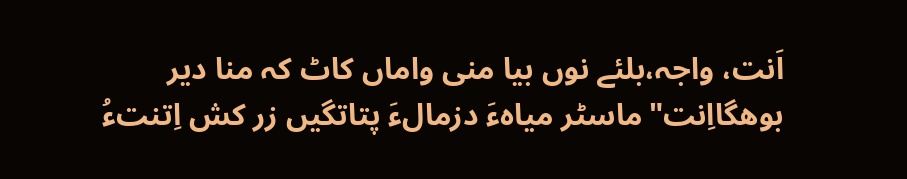اَنت، واجہ،بلئے نوں بیا منی واماں کاٹ کہ منا دیر بوھگااِنت"ماسٹر میاہءَ دزمالءَ پتاتگیں زر کش اِتنتءُ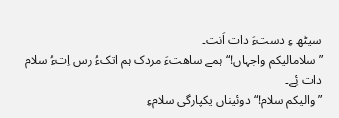سیٹھ ءِ دستءَ دات اَنت۔
”سلامالیکم واجہاں!“ہمے ساھتءَ مردک ہم اتکءُ رس اِتءُ سلام دات ئِے۔
”والیکم سلام!“دوئیناں یکپارگی سلامءِ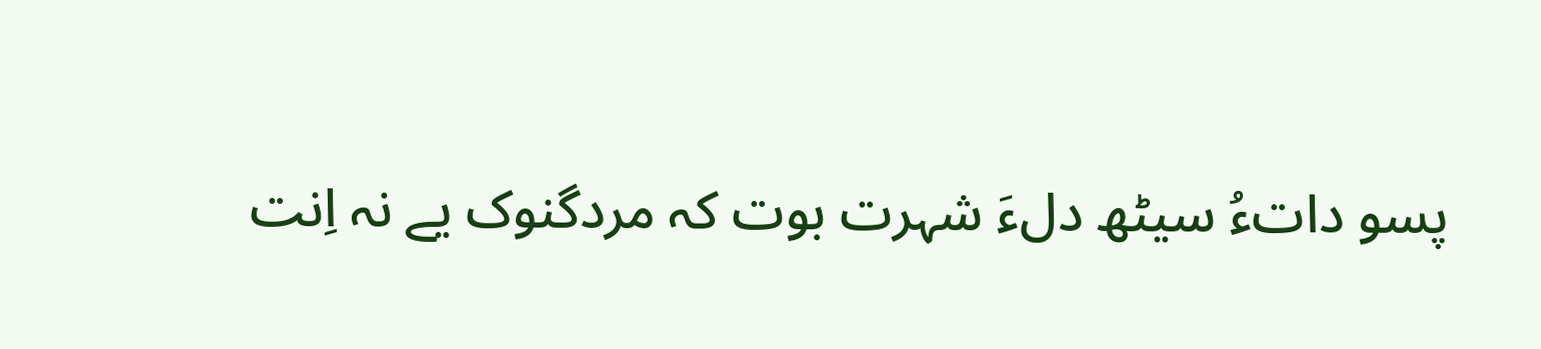پسو داتءُ سیٹھ دلءَ شہرت بوت کہ مردگنوک یے نہ اِنت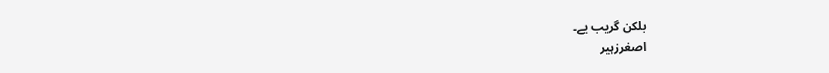بلکن گریب یے۔
اصغرزہیر